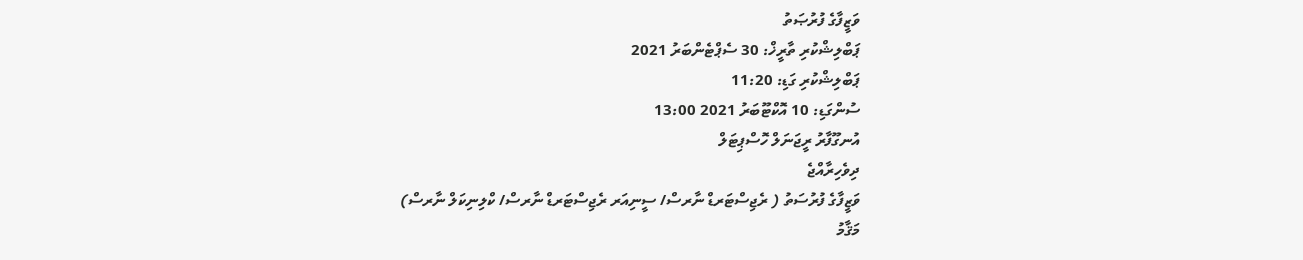ވަޒީފާގެ ފުރުޞަތު
ޕަބްލިޝްކުރި ތާރީޚް: 30 ސެޕްޓެންބަރު 2021
ޕަބްލިޝްކުރި ގަޑި: 11:20
ސުންގަޑި: 10 އޮކްޓޫބަރު 2021 13:00
އުނގޫފާރު ރީޖަނަލް ހޮސްޕިޓަލް
ދިވެހިރާއްޖެ
ވަޒީފާގެ ފުރުސަތު ( ރެޖިސްޓަރޑް ނާރސް/ ސީނިއަރ ރެޖިސްޓަރޑް ނާރސް/ ކްލިނިކަލް ނާރސް)
މަޤާމު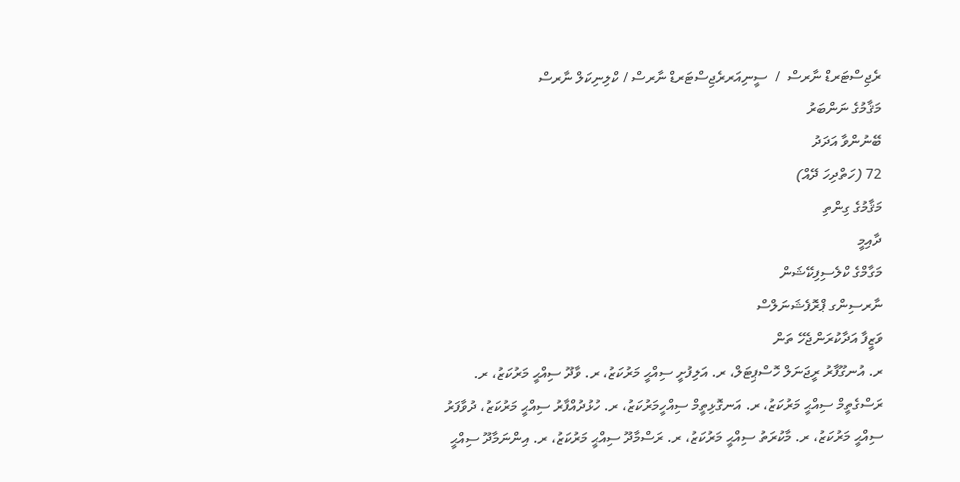ރެޖިސްޓަރޑް ނާރސް  /  ސީނިއަރރެޖިސްޓަރޑް ނާރސް / ކްލިނިކަލް ނާރސް
މަޤާމުގެ ނަންބަރު
ބޭނުންވާ އަދަދު
72 (ހަތްދިހަ ދޭއް)
މަޤާމުގެ ގިންތި
ދާއިމީ
މަގާމްގެ ކްލެސިފިކޭޝަން
ނާރސިންގ ޕްރޮފެޝަނަލްސް
ވަޒީފާ އަދާކުރަންޖެހޭ ތަން
ރ. އުނގޫފާރު ރީޖަނަލް ހޮސްޕިޓަލް، ރ. އަލިފުށީ ސިއްޙީ މަރުކަޒު، ރ. ވާދޫ ސިއްޙީ މަރުކަޒު، ރ. ރަސްގެތީމް ސިއްޙީ މަރުކަޒު، ރ. އަނގޮޅިތީމް ސިއްހީމަރުކަޒު، ރ. ހުޅުދުއްފާރު ސިއްޙީ މަރުކަޒު، ދުވާފަރު ސިއްޙީ މަރުކަޒު، ރ. މާކުރަތު ސިއްޙީ މަރުކަޒު، ރ. ރަސްމާދޫ ސިއްޙީ މަރުކަޒު، ރ. އިންނަމާދޫ ސިއްޙީ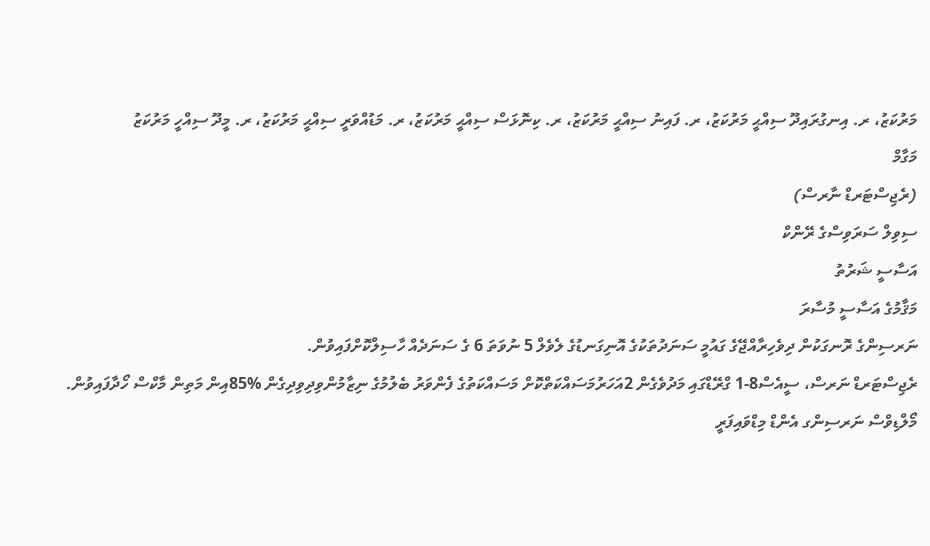މަރުކަޒު، ރ. އިނގުރައިދޫ ސިއްޙީ މަރުކަޒު، ރ. ފައިނު ސިއްޙީ މަރުކަޒު، ރ. ކިނޮޅަސް ސިއްޙީ މަރުކަޒު، ރ. މަޑުއްވަރީ ސިއްޙީ މަރުކަޒު، ރ. މީދޫ ސިއްހީ މަރުކަޒު
މަގާމް
(ރެޖިސްޓަރޑް ނާރސް)
ސިވިލް ސަރަވިސްގެ ރޭންކް
އަސާސީ ޝަރުތު
މަޤާމުގެ އަސާސީ މުސާރަ
ނަރސިންގެ ރޮނގަކުން ދިވެހިރާއްޖޭގެ ގައުމީ ސަނަދުތަކުގެ އޮނިގަނޑުގެ ލެވެލް 5 ނުވަތަ 6 ގެ ސަނަދެއް ހާސިލްކޮށްފައިވުން.
ރެޖިސްޓަރޑް ނަރސް، ސީއެސް8-1 ގްރޭޑްގައި މަދުވެގެން 2އަހަރުމަސައްކަތްކޮށް މަސައްކަތުގެ ފެންވަރު ބެލުމުގެ ނިޒާމުންވިދިވިދިގެން %85އިން މަތިން މާކްސް ހޯދާފައިވުން.
މޯލްޑިވްސް ނަރސިންގ އެންޑް މިޑްވައިފަރީ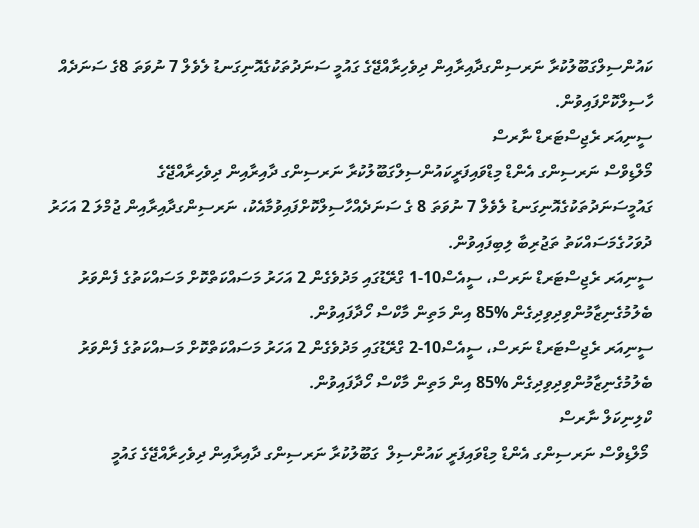ކައުންސިލްގަބޫލުކުރާ ނަރސިންގދާއިރާއިން ދިވެހިރާއްޖޭގެ ގައުމީ ސަނަދުތަކުގެއޮނިގަނޑު ލެވެލް 7 ނުވަތަ 8ގެ ސަނަދެއް ހާސިލްކޮށްފައިވުން.
ސީނިއަރ ރެޖިސްޓަރޑް ނާރސް
މޯލްޑިވްސް ނަރސިންގ އެންޑް މިޑްވައިފަރީކައުންސިލްގަބޫލުކުރާ ނަރސިންގ ދާއިރާއިން ދިވެހިރާއްޖޭގެ ގައުމީސަނަދުތަކުގެއޮނިގަނޑު ލެވެލް 7 ނުވަތަ 8 ގެ ސަނަދެއްހާސިލްކޮށްފައިވުމާއެކު، ނަރސިންގދާއިރާއިން ޖުމްލަ 2 އަހަރު ދުވަހުގެމަސައްކަތު ތަޖުރިބާ ލިބިފައިވުން.
ސީނިއަރ ރެޖިސްޓަރޑް ނަރސް، ސީއެސް10-1 ގްރޭޑުގައި މަދުވެގެން 2 އަހަރު މަސައްކަތްކޮށް މަސައްކަތުގެ ފެންވަރު ބެލުމުގެނިޒާމުންވިދިވިދިގެން %85 އިން މަތިން މާކްސް ހޯދާފައިވުން.
ސީނިއަރ ރެޖިސްޓަރޑް ނަރސް، ސީއެސް10-2 ގްރޭޑުގައި މަދުވެގެން 2 އަހަރު މަސައްކަތްކޮށް މަސއްކަތުގެ ފެންވަރު ބެލުމުގެނިޒާމުންވިދިވިދިގެން %85 އިން މަތިން މާކްސް ހޯދާފައިވުން.
ކްލިނިކަލް ނާރސް
 މޯލްޑިވްސް ނަރސިންގ އެންޑް މިޑްވައިފަރީ ކައުންސިލް  ގަބޫލުކުރާ ނަރސިންގ ދާއިރާއިން ދިވެހިރާއްޖޭގެ ގައުމީ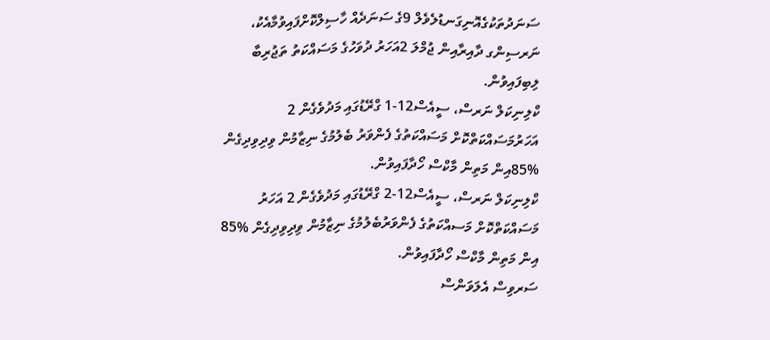ސަނަދުތަކުގެއޮނިގަނޑުލެވެލް 9ގެ ސަނަދެއް ހާސިލްކޮށްފައިވުމާއެކު، ނަރސިންގ ދާއިރާއިން ޖުމްލަ 2އަހަރު ދުވަހުގެ މަސައްކަތު ތަޖުރިބާ ލިބިފައިވުން.
ކްލިނިކަލް ނަރސް، ސީއެސް12-1 ގްރޭޑުގައި މަދުވެގެން 2 އަހަރުމަސައްކަތްކޮށް މަސައްކަތުގެ ފެންވަރު ބެލުމުގެ ނިޒާމުން ވިދިވިދިގެން %85އިން މަތިން މާކްސް ހޯދާފައިވުން.
ކްލިނިކަލް ނަރސް، ސީއެސް12-2 ގްރޭޑުގައި މަދުވެގެން 2 އަހަރު މަސައްކަތްކޮށް މަސއްކަތުގެ ފެންވަރުބެލުމުގެ ނިޒާމުން ވިދިވިދިގެން %85 އިން މަތިން މާކްސް ހޯދާފައިވުން.
ސަރވިސް އެލަވަންސް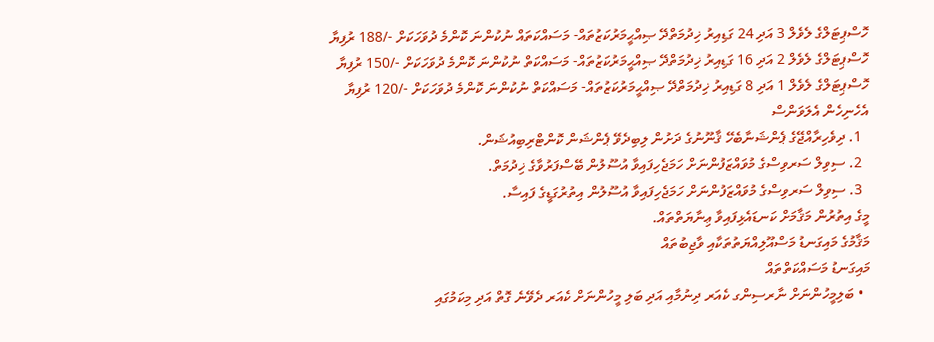ހޮސްޕިޓަލްގެ ލެވެލް 3 އަދި 24 ގަޑިއިރު ޚިދުމަތްދޭ ޞިއްޙީމަރުކަޒުތައް- މަސައްކަތައް ނުކުންނަ ކޮންމެ ދުވަހަކަށް -/188 ރުފިޔާ
ހޮސްޕިޓަލްގެ ލެވެލް 2 އަދި 16 ގަޑިއިރު ޚިދުމަތްދޭ ޞިއްޙީމަރުކަޒުތައް- މަސައްކަތް ނުކުންނަ ކޮންމެ ދުވަހަކަށް -/150 ރުފިޔާ
ހޮސްޕިޓަލްގެ ލެވެލް 1 އަދި 8 ގަޑިއިރު ޚިދުމަތްދޭ ޞިއްޙީމަރުކަޒުތައް- މަސައްކަތް ނުކުންނަ ކޮންމެ ދުވަހަކަށް -/120 ރުފިޔާ
އެހެނިހެން އެލަވަންސް
  1. ދިވެހިރާއްޖޭގެ ޕެންޝަނާބެހޭ ޤާނޫނުގެ ދަށުން ލިބިދެވޭ ޕެންޝަން ކޮންޓްރިބިއުޝަން.
  2. ސިވިލް ސަރވިސްގެ މުވައްޒަފުންނަށް ހަމަޖެހިފައިވާ އުސޫލުން ބޭސްފަރުވާގެ ޚިދުމަތް.
  3. ސިވިލް ސަރވިސްގެ މުވައްޒަފުންނަށް ހަމަޖެހިފައިވާ އުސޫލުން އިތުރުގަޑީގެ ފައިސާ.
މީގެ އިތުރުން މަޤާމަށް ކަނޑައެޅިފައިވާ ޢިނާޔަތްތައް.
މަޤާމުގެ މައިގަނޑު މަސްއޫލިއްޔަތުތަކާއި ވާޖިބުތައް
މައިގަނޑު މަސައްކަތްތައް
  • ބަލިމީހުންނަށް ނާރސިންގ ކެއަރ ދިނުމާއި އަދި ބަލި މީހުންނަށް ކެއަރ ދެވޭނެ ގޮތް އަދި މިކަމުގައި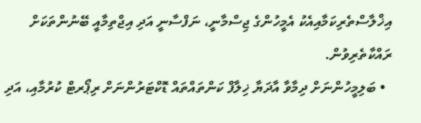އިޚްލާސްތެރިކަމާއިއެކު އެމީހުންގެ ޖިސްމާނީ، ނަފްސާނީ އަދި އިޖްތިމާއީ ބޭނުންތަކަށް ރައްކާތެރިވުން.
  • ބަލިމީހުންނަށް ދިމާވާ އާދަޔާ ޚިލާފް ކަންތައްތައް ޑޮކްޓަރުންނަށް ރިޕޯރޓް ކުރުމާއި، އަދި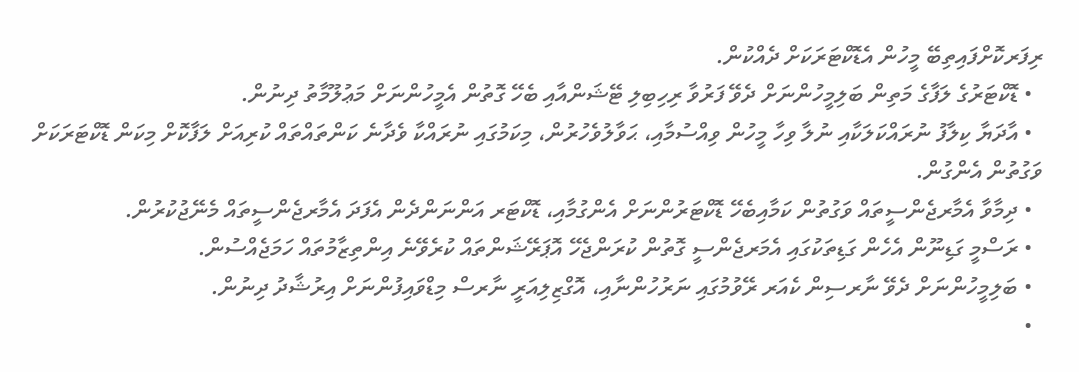ރިފަރކޮށްފައިތިބޭ މީހުން އެޑޮކްޓަރަކަށް ދެއްކުން.
  • ޑޮކްޓަރުގެ ލަފާގެ މަތިން ބަލިމީހުންނަށް ދެވޭ ފަރުވާ ރިހިބިލި ޓޭޝަންއާއި ބެހޭ ގޮތުން އެމީހުންނަށް މަޢުލޫމާތު ދިނުން.
  • އާދަޔާ ކިލާފު ނުރައްކަލަކާއި ނުލާ ވިހާ މީހުން ވިއްސުމާއި، ޙަވާލުވެހުރުން، މިކަމުގައި ނުރައްކާ ވެދާނެ ކަންތައްތައް ކުރިއަށް ލަފާކޮށް މިކަން ޑޮކްޓަރަކަށް ވަގުތުން އެންގުން.
  • ދިމާވާ އެމާރޖެންސީތައް ވަގުތުން ކަމާއިބެހޭ ޑޮކްޓަރުންނަށް އެންގުމާއި، ޑޮކްޓަރ އަންނަންދެން އެފަދަ އެމާރޖެންސީތައް މެނޭޖުކުރުން.
  • ރަސްމީ ގަޑިނޫން އެހެން ގަޑިތަކުގައި އެމަރޖެންސީ ގޮތުން ކުރަންޖެހޭ އޮޕަރޭޝަންތައް ކުރެވޭނެ އިންތިޒާމުތައް ހަމަޖެއްސުން.
  • ބަލިމީހުންނަށް ދެވޭ ނާރސިން ކެއަރ ރޭވުމުގައި ނަރުހުންނާއި، އޮގްޒިލިއަރީ ނާރސް މިޑްވައިފުންނަށް އިރުޝާދު ދިނުން.
  •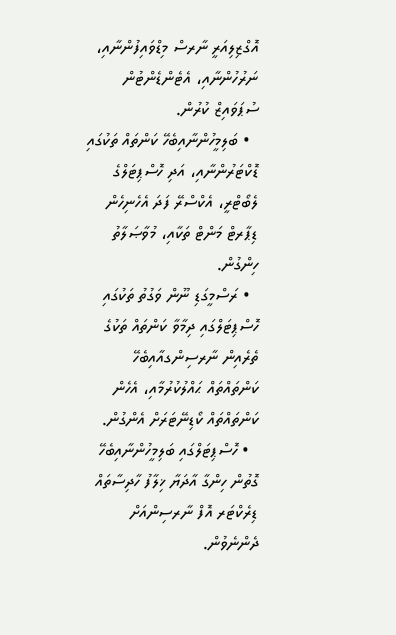އޮގްޒިލިއަރީ ނާރސް މިޑްވައިފުންނާއި، ނަރުހުންނާއި، އެޓެންޑެންޓުން ސުޕަވައިޒް ކުރުން.
  • ބަލިމީހުންނާއިބެހޭ ކަންތައް ތަކުގައި ޑޮކްޓަރުންނާއި، އަދި ހޮސްޕިޓަލްގެ ލެބޯޓްރީ، އެކްސްރޭ ފަދަ އެހެނިހެން ޑިޕާރޓް މަންޓް ތަކާއި، މުވާޞަލާތު ހިންގުން.
  • ރަސްމީގަޑި ނޫން ވަގުތު ތަކުގައި ހޮސްޕިޓަލްގައި ދިމާވާ ކަންތައް ތަކުގެ ތެރެއިން ނާރސިންގއާއިބެހޭ ކަންތައްތައް ޙައްލުކުރުމާއި، އެހެން ކަންތައްތައް ކޯޑިނޭޓަރަށް އެންގުން.
  • ހޮސްޕިޓަލްގައި ބަލިމީހުންނާއިބެހޭ ގޮތުން ހިންގާ އާދަޔާ ޚިލާފު ހާދިސާތައް ޑިރެކްޓަރ އޮފް ނާރސިންއަށް ދެންނެވުން.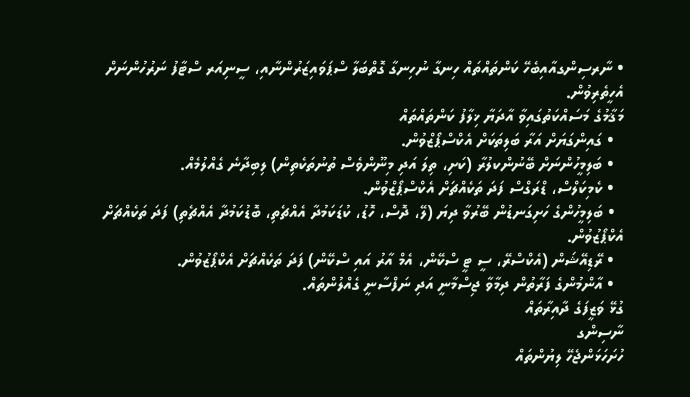• ނާރސިންގއާއިބެހޭ ކަންތައްތައް ހިނގާ ނުހިނގާ ގޮތްބަލާ ސްޕަވައިޒަރުންނާއި، ސީނިއަރ ސްޓާފު ނަރުހުންނަށް އެހީތެރިވުން.
މަޤާމުގެ މަސައްކަތުގައިވާ އާދަޔާ ޚިލާފު ކަންތައްތައް
  • ގައިންގަޔަށް އަރާ ބަލިތަކަށް އެކްސްޕޯޒްވުން.
  • ބަލިމީހުންނަށް ބޭނުންކލުރާ (ކަށި، ތިލަ އަދި މިނޫންވެސް ތުނުތަކެތިން) ލިބިދާނެ ގެއްލުމެއް.
  • ކެމިކަލްސް، ޑްރަގްސް ފަދަ ތަކެއްޗަށް އެކްސްޕޯޒްވުން.
  • ބަލިމީހުންގެ ހަށިގަނޑުން ބޭރުވާ ދިޔަ (ލޭ، ދޮސް، ހޮޑު، ކުޑަކަމުދާ އެއްޗެތި، ބޮޑުކަމުދާ އެއްޗެތި) ފަދަ ތަކެއްޗަށް އެކްޕޯޒުވުން.
  • ރޭޑިއޭޝަން (އެކްސްރޭ، ސީ ޓީ ސްކޭން، އެމް އާރު އައި ސްކޭން) ފަދަ ތަކެއްޗަށް އެކްޕޯޒުވުން.
  • އާންމުންގެ ފަރާތުން ދިމާވާ ޖިސްމާނީ އަދި ނަފްސާނީ ގެއްލުންތައް.
ގުޅޭ ވަޒީފަގެ ދާއިރާތައް
ނާސިންގ
ހުށަހަޅަންޖެހޭ ލިޔުންތައް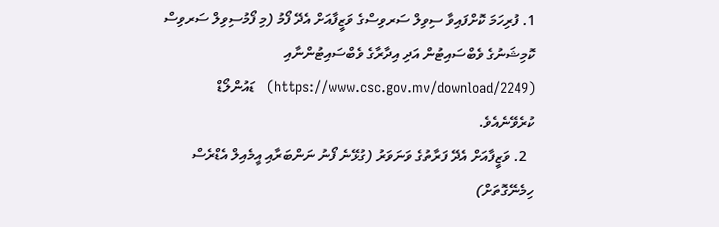1. ފުރިހަމަ ކޮށްފައިވާ ސިވިލް ސަރވިސްގެ ވަޒީފާއަށް އެދޭ ފޯމު (މި ފޯމުސިވިލް ސަރވިސް ކޮމިޝަނުގެ ވެބްސައިޓުން އަދި އިދާރާގެ ވެބްސައިޓުންނާއި (https://www.csc.gov.mv/download/2249)   ޑައުންލޯޑް ކުރެވޭނެއެވެ.
  2. ވަޒީފާއަށް އެދޭ ފަރާތުގެ ވަނަވަރު (ގުޅޭނެ ފޯނު ނަންބަރާއި އީމެއިލް އެޑްރެސް ހިމެނޭގޮތަށް)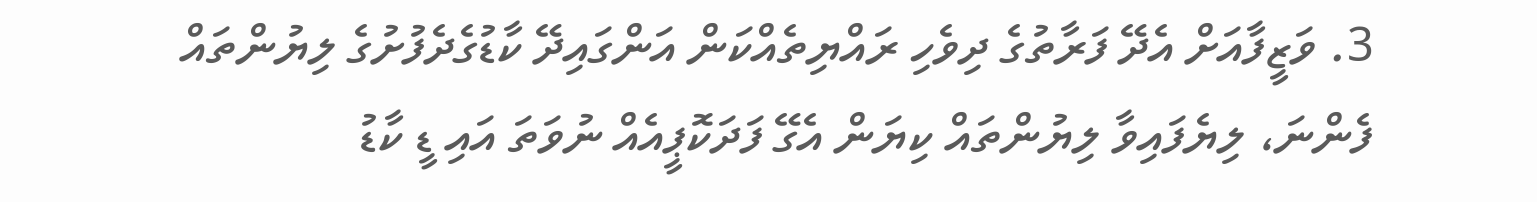3. ވަޒީފާއަށް އެދޭ ފަރާތުގެ ދިވެހި ރައްޔިތެއްކަން އަންގައިދޭ ކާޑުގެދެފުށުގެ ލިޔުންތައް ފެންނަ، ލިޔެފައިވާ ލިޔުންތައް ކިޔަން އެގޭ ފަދަކޮޕީއެއް ނުވަތަ އައި ޑީ ކާޑު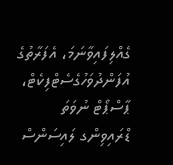ގެއްލިފައިވާނަމަ، އެފަރާތުގެ އުފަންދުވަހުގެސެޓްފިކެޓް، ޕާސްޕޯޓް ނުވަތަ ޑްރައިވިންގ ލައިސަންސް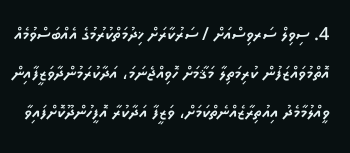4. ސިވިލް ސަރވިސްއަށް / ސަރުކާރަށް ޚިދުމަތްކުރުމުގެ އެއްބަސްވުމެއް އޮތްމުވައްޒަފުން ކުރިމަތިލާ މަޤާމަށް ހޮވިއްޖެނަމަ، އަދާކުރަމުންދާވަޒީފާއިން ވީއްލުމާމެދު އިއުތިރާޒެއްނެތްކަމަށް، ވަޒީފާ އަދާކުރާ އޮފީހުންދޫކޮށްފައިވާ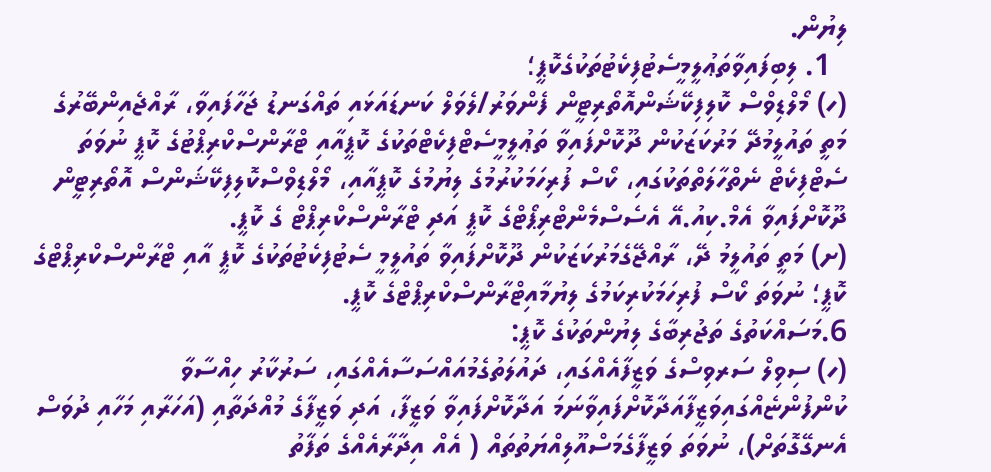ލިޔުން.
  1. ލިބިފައިވާތަޢުލީމީސެޓުފިކެޓުތަކުގެކޮޕީ؛
(ހ) މޯލްޑިވްސް ކޮލިފިކޭޝަންއޮތޯރިޓީން ފެންވަރު/ލެވަލް ކަނޑައަޅައި ތައްގަނޑު ޖަހާފައިވާ، ރާއްޖެއިންބޭރުގެ މަތީ ތައުލީމުދޭ މަރުކަޒަކުން ދޫކޮށްފައިވާ ތަޢުލީމީސެޓްފިކެޓްތަކުގެ ކޮޕީއާއި ޓްރާންސްކްރިޕްޓުގެ ކޮޕީ ނުވަތަ ސެޓްފިކެޓް ނެތްހާލަތްތަކުގައި، ކޯސް ފުރިހަމަކުރުމުގެ ލިޔުމުގެ ކޮޕީއާއި، މޯލްޑިވްސްކޮލިފިކޭޝަންސް އޮތޯރިޓީން ދޫކޮށްފައިވާ އެމް.ކިއު.އޭ އެސެސްމެންޓްރިޕޯޓްގެ ކޮޕީ އަދި ޓްރާންސްކްރިޕްޓް ގެ ކޮޕީ.
(ށ) މަތީ ތައުލީމު ދޭ، ރާއްޖޭގެމަރުކަޒަކުން ދޫކޮށްފައިވާ ތައުލީމީ ސެޓުފިކެޓުތަކުގެ ކޮޕީ އާއި ޓްރާންސްކްރިޕްޓްގެ ކޮޕީ؛ ނުވަތަ ކޯސް ފުރިހަމަކުރިކަމުގެ ލިޔުމާއިޓްރާންސްކްރިޕްޓްގެ ކޮޕީ.
6.މަސައްކަތުގެ ތަޖުރިބާގެ ލިޔުންތަކުގެ ކޮޕީ:
(ހ) ސިވިލް ސަރވިސްގެ ވަޒީފާއެއްގައި، ދައުލަތުގެމުއައްސަސާއެއްގައި، ސަރުކާރު ހިއްސާވާ ކުންފުންޏެއްގައިވަޒީފާއަދާކޮށްފައިވާނަމަ އަދާކޮށްފައިވާ ވަޒީފާ، އަދި ވަޒީފާގެ މުއްދަތާއި (އަހަރާއި މަހާއި ދުވަސް އެނގޭގޮތަށް)، ނުވަތަ ވަޒީފާގެމަސްއޫލިއްޔަތުތައް ( އެއް އިދާރާއެއްގެ ތަފާތު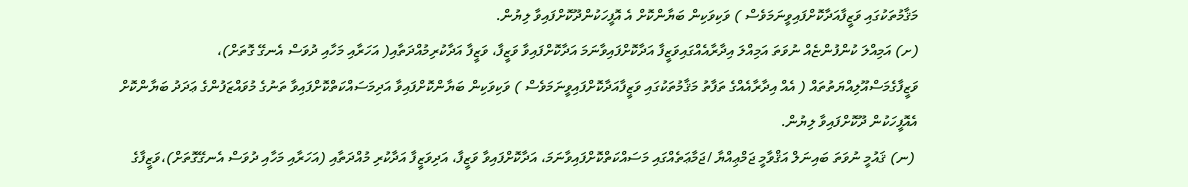މަޤާމުތަކުގައި ވަޒީފާއަދާކޮށްފައިވީނަމަވެސް ) ވަކިވަކިން ބަޔާންކޮށް އެ އޮފީހަކުންދޫކޮށްފައިވާ ލިޔުން.
(ށ) އަމިއްލަ ކުންފުންޏެއް ނުވަތަ އަމިއްލަ އިދާރާއެއްގައިވަޒީފާ އަދާކޮށްފައިވާނަމަ އަދާކޮށްފައިވާ ވަޒީފާ، ވަޒީފާ އަދާކުރިމުއްދަތާއި( އަހަރާއި މަހާއި ދުވަސް އެނގޭ ގޮތަށް)، ވަޒީފާގެމަސްއޫލިއްޔަތުތައް ( އެއް އިދާރާއެއްގެ ތަފާތު މަޤާމުތަކުގައި ވަޒީފާއަދާކޮށްފައިވީނަމަވެސް ) ވަކިވަކިން ބަޔާންކޮށްފައިވާ އަދިމަސައްކަތްކޮށްފައިވާ ތަނުގެ މުވައްޒަފުންގެ ޢަދަދު ބަޔާންކޮށް އެއޮފީހަކުން ދޫކޮށްފައިވާ ލިޔުން.
 (ނ) ޤައުމީ ނުވަތަ ބައިނަލް އަޤްވާމީ ޖަމްޢިއްޔާ /ޖަމާޢަތެއްގައި މަސައްކަތްކޮށްފައިވާނަމަ، އަދާކޮށްފައިވާ ވަޒީފާ، އަދިވަޒީފާ އަދާކުރި މުއްދަތާއި (އަހަރާއި މަހާއި ދުވަސް އެނގޭގޮތަށް)،ވަޒީފާގެ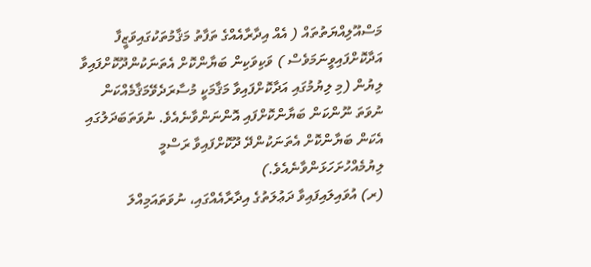މަސްއޫލިއްޔަތުތައް ( އެއް އިދާރާއެއްގެ ތަފާތު މަޤާމުތަކުގައިވަޒީފާ އަދާކޮށްފައިވީނަމަވެސް ) ވަކިވަކިން ބަޔާންކޮށް އެތަނަކުންދޫކޮށްފައިވާ ލިޔުން (މި ލިޔުމުގައި އަދާކޮށްފައިވާ މަޤާމަކީ މުސާރަދެވޭމަޤާމެއްކަން ނުވަތަ ނޫންކަން ބަޔާންކޮށްފައި އޮންނަންވާނެއެވެ. ނުވަތަބަދަލުގައި އެކަން ބަޔާންކޮށް އެތަނަކުންދޭ ދޫކޮށްފައިވާ ރަސްމީ ލިޔުމެއްހުށަހަޅަންވާނެއެވެ.)
(ރ) އުވައިލައިފައިވާ ދަޢުލަތުގެ އިދާރާއެއްގައި، ނުވަތައަމިއްލަ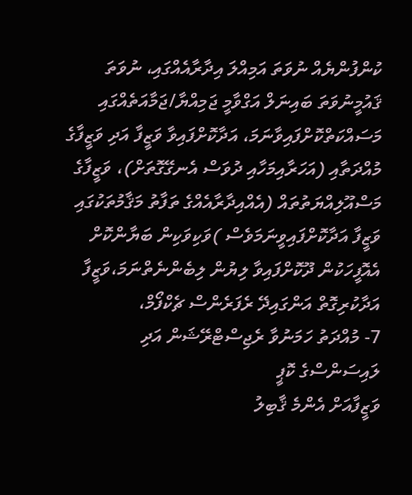ކުންފުންޔެއް ނުވަތަ އަމިއްލަ އިދާރާއެއްގައި، ނުވަތަ ޤައުމީނުވަތަ ބައިނަލް އަގްވާމީ ޖަމިއްޔާ/ޖަމާއަތެއްގައި މަސައްކަތްކޮށްފައިވާނަމަ، އަދާކޮށްފައިވާ ވަޒީފާ އަދި ވަޒީފާގެ މުއްދަތާއި (އަހަރާއިމަހާއި ދުވަސް އެނގޭގޮތަށް)، ވަޒީފާގެ މަސްއޫލިއްޔަތުތައް (އެއްއިދާރާއެއްގެ ތަފާތު މަޤާމުތަކުގައި ވަޒީފާ އަދާކޮށްފައިވީނަމަވެސް )ވަކިވަކިން ބަޔާންކޮށް އެއޮފީހަކުން ދޫކޮށްފައިވާ ލިޔުން ލިބެންނެތްނަމަ،ވަޒީފާ އަދާކުރިގޮތް އަންގައިދޭ ރެފަރެންސް ޗެކްފޯމް،
7- މުއްދަތު ހަމަނުވާ ރެޖިސްޓްރޭޝަން އަދި ލައިސަންސްގެ ކޮޕީ
ވަޒީފާއަށް އެންމެ ޤާބިލު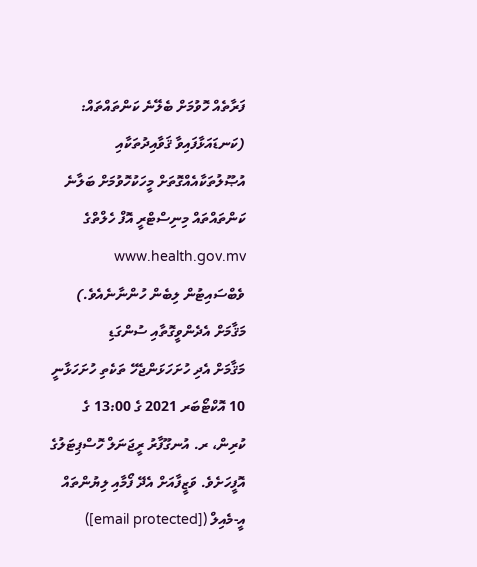ފަރާތެއް ހޮވުމަށް ބެލޭނެ ކަންތައްތައް:
(ކަނޑައަޅާފައިވާ ޤަވާއިދުތަކާއި އުޞޫލުތަކާއެއްގޮތަށް މީހަކުހޮވުމަށް ބަލާނެ ކަންތައްތައް މިނިސްޓްރީ އޮފް ހެލްތްގެ www.health.gov.mv ވެބްސައިޓުން ލިބެން ހުންނާނެއެވެ.)
މަޤާމަށް އެދެންވީގޮތާއި ސުންގަޑި
މަޤާމަށް އެދި ހުށަހަޅަންޖެހޭ ތަކެތި ހުށަހަޅާނީ 10 އޮކްޓޯބަރ 2021 ގެ 13:00 ގެ ކުރިން، ރ. އުނގޫފާރު ރީޖަނަލް ހޮސްޕިޓަލުގެ އޮފީހަށެވެ. ވަޒީފާއަށް އެދޭ ފޯމާއި ލިޔުންތައް އީ-މެއިލް ([email protected])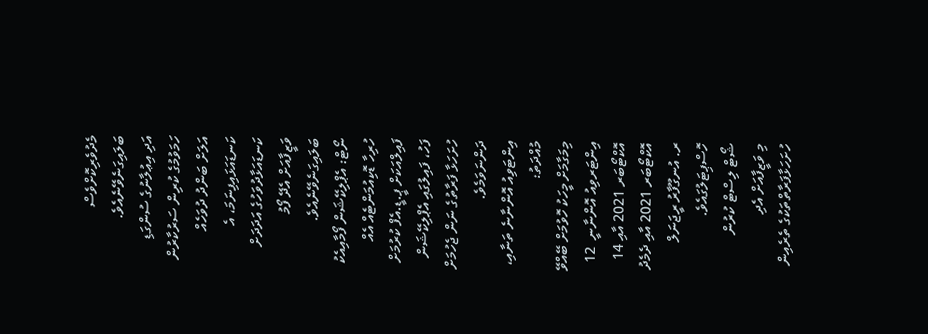މެދުވެރިކޮށްވެސް ބަލައިގަނެވޭނެއެވެ.
އަދި އިޢުލާނުގެ ސުންގަޑި ހަމަވުމުގެ ކުރިން ސަރުކާރުން އަލަށް ބަންދު ދުވަހެއް ކަނޑައަޅައިފިނަމަ، އެ ކަނޑައަޅާދުވަހުގެ އަދަދަށް ވަޒީފާއަށް އެދޭ ފޯމު ބަލައިގަނެވޭނެއެވެ.
ނޯޓް: އެޕްލިކޭޝަން ފޯމާއިއެކު ހުރިހާ ޑޮކިއުމަންޓެއް އެއް ފައިލްއަކަށް ޕީ.ޑީ.އެފް ކުރުމަށް ފަހު، ފައިލުގައި އެޕްލިކޭޝަން ހުށަހަޅާ ފަރާތުގެ ނަން ޖެހުމަށް ދަންނަވަމެވެ.
އިންޓަވިއު އޮންނާނެ ތަނާއި، މުއްދަތު:
މިމަގާމަށް މީހަކު ހޮވުމަށް ބޭއްވޭ އިންޓަރވިއު އޮންނާނީ  12 އޮކްޓޯބަރ 2021 އާއި 14 އޮކްޓޯބަރ 2021 އާއި ދެމެދު ރ. އުނގޫފާރު ރީޖަނަލް ހޮސްޕިޓަލުގައެވެ.
ޝޯޓް ލިސްޓް ކުރުން
މި ވަޒީފާއަށް އެދި ހުށަހަޅާފަރާތްތަކުގެ ތެރެއިން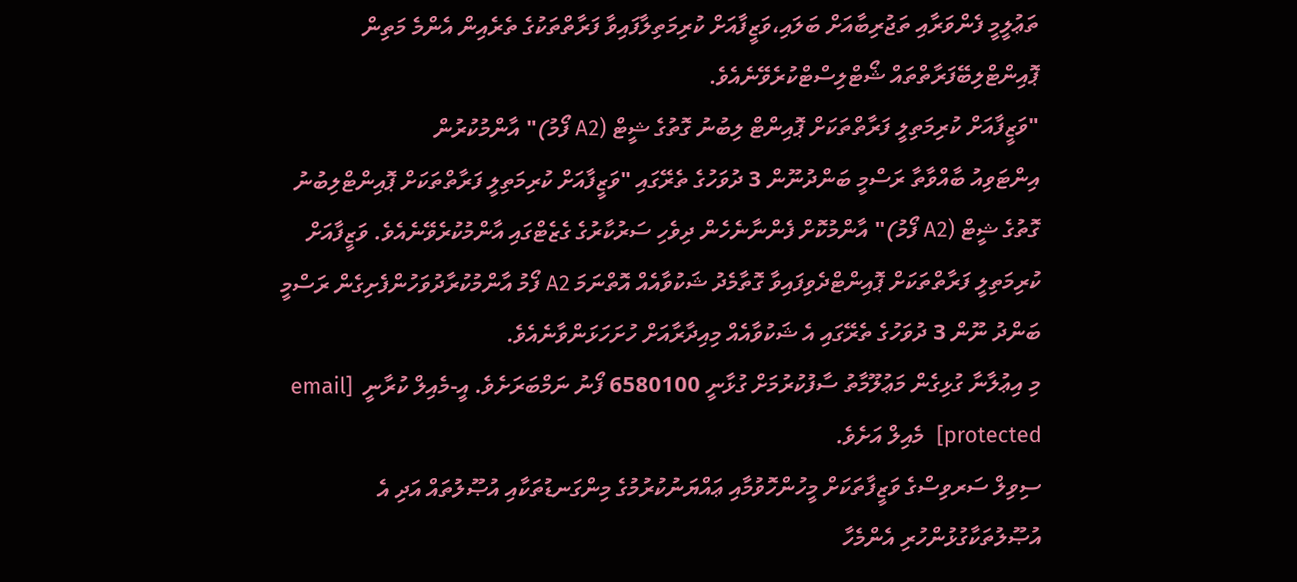ތަޢުލީމީ ފެންވަރާއި ތަޖުރިބާއަށް ބަލައި،ވަޒީފާއަށް ކުރިމަތިލާފައިވާ ފަރާތްތަކުގެ ތެރެއިން އެންމެ މަތިން ޕޮއިންޓްލިބޭފަރާތްތައް ޝޯޓްލިސްޓްކުރެވޭނެއެވެ.
"ވަޒީފާއަށް ކުރިމަތިލީ ފަރާތްތަކަށް ޕޮއިންޓް ލިބުނު ގޮތުގެ ޝީޓް (A2 ފޯމު)" އާންމުކުރުން
އިންޓަވިއު ބާއްވާތާ ރަސްމީ ބަންދުނޫން 3 ދުވަހުގެ ތެރޭގައި "ވަޒީފާއަށް ކުރިމަތިލީ ފަރާތްތަކަށް ޕޮއިންޓްލިބުނު ގޮތުގެ ޝީޓް (A2 ފޯމު)" އާންމުކޮށް ފެންނާނެހެން ދިވެހި ސަރުކާރުގެ ގެޒެޓްގައި އާންމުކުރެވޭނެއެވެ. ވަޒީފާއަށް ކުރިމަތިލީ ފަރާތްތަކަށް ޕޮއިންޓްދެވިފައިވާ ގޮތާމެދު ޝަކުވާއެއް އޮތްނަމަ A2 ފޯމު އާންމުކުރާދުވަހުންފެށިގެން ރަސްމީ ބަންދު ނޫން 3 ދުވަހުގެ ތެރޭގައި އެ ޝަކުވާއެއް މިއިދާރާއަށް ހުށަހަޅަންވާނެއެވެ.
މި އިޢުލާނާ ގުޅިގެން މަޢުލޫމާތު ސާފުކުރުމަށް ގުޅާނީ 6580100 ފޯނު ނަމްބަރަށެވެ. އީ-މެއިލް ކުރާނީ  [email protected]  މެއިލް އަށެވެ.
ސިވިލް ސަރވިސްގެ ވަޒީފާތަކަށް މީހުންހޮވުމާއި ޢައްޔަނުކުރުމުގެ މިންގަނޑުތަކާއި އުޞޫލުތައް އަދި އެ އުޞޫލުތަކާގުޅުންހުރި އެންމެހާ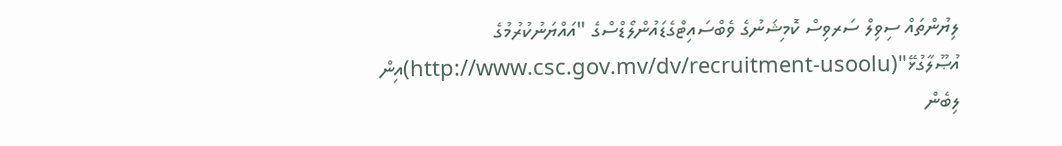ލިޔުންތައް ސިވިލް ސަރވިސް ކޮމިޝަނުގެ ވެބްސައިޓްގެޑައުންލޯޑްސްގެ "އައްޔަނުކުރުމުގެ އުޞޫލާގުޅޭ"(http://www.csc.gov.mv/dv/recruitment-usoolu)އިން ލިބެން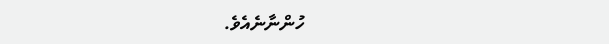ހުންނާނެއެވެ.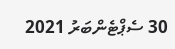30 ސެޕްޓެންބަރު 2021